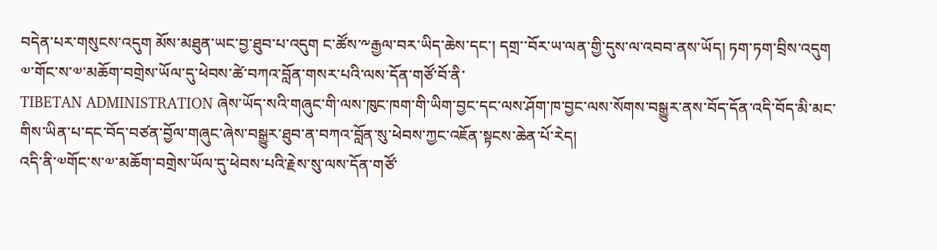བདེན་པར་གསུངས་འདུག མོས་མཐུན་ཡང་བྱ་ཐུབ་པ་འདུག ང་ཚོས་༸རྒྱལ་བར་ཡིད་ཆེས་དང་། དགྲ་་བོར་ཡ་ལན་གྱི་དུས་ལ་འབབ་ནས་ཡོད། ཏག་ཏག་བྲིས་འདུག
༧་གོང་ས་༧་མཆོག་བགྲེས་ཡོལ་དུ་ཕེབས་ཚེ་བཀའ་བློན་གསར་པའི་ལས་དོན་གཙོ་བོ་ནི་
TIBETAN ADMINISTRATION ཞེས་ཡོད་སའི་གཞུང་གི་ལས་ཁུང་ཁག་གི་ཡིག་བྱང་དང་ལས་ཤོག་ཁ་བྱང་ལས་སོགས་བསྒྱུར་ནས་བོད་དོན་འདི་བོད་མི་མང་གིས་ཡིན་པ་དང་བོད་བཙན་བྱོལ་གཞུང་ཞེས་བསྒྱུར་ཐུབ་ན་བཀའ་བློན་སུ་ཕེབས་ཀྱང་འཇོན་སྟངས་ཆེན་པོ་རེད།
འདི་ནི་༧གོང་ས་༧་མཆོག་བགྲེས་ཡོལ་དུ་ཕེབས་པའི་རྗེས་སུ་ལས་དོན་གཙོ་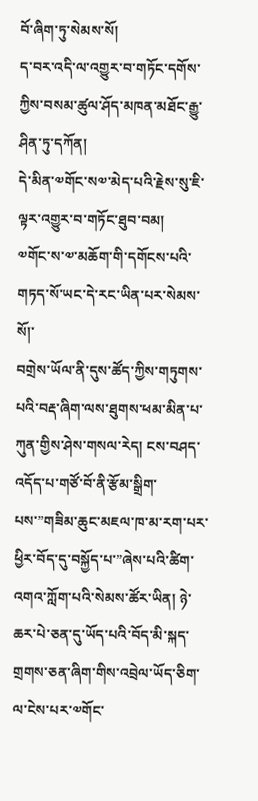བོ་ཞིག་ཏུ་སེམས་སོ།
ད་བར་འདི་ལ་འགྱུར་བ་གཏོང་དགོས་ཀྱིས་བསམ་ཚུལ་ཤོད་མཁན་མཐོང་རྒྱུ་ཤིན་ཏུ་དཀོན།
དེ་མིན་༧གོང་ས༧་མེད་པའི་རྗེས་སུ་ཇི་ལྟར་འགྱུར་བ་གཏོང་ཐུབ་བམ།
༧གོང་ས་༧་མཆོག་གི་དགོངས་པའི་གཏད་སོ་ཡང་དེ་རང་ཡིན་པར་སེམས་སོ།་
བགྲེས་ཡོལ་ནི་དུས་ཚོད་ཀྱིས་གཏུགས་པའི་བརྡ་ཞིག་ལས་ཐུགས་ཕམ་མིན་པ་ཀུན་གྱིས་ཤེས་གསལ་རེད། ངས་བཤད་འདོད་པ་གཙོ་བོ་ནི་རྩོམ་སྒྲིག་པས་”གཟིམ་ཆུང་མཇལ་ཁ་མ་རག་པར་ཕྱིར་བོད་དུ་བསྐྱོད་པ་”ཞེས་པའི་ཚིག་འགའ་ཀློག་པའི་སེམས་ཚོར་ཡིན། ཉེ་ཆར་པེ་ཅན་དུ་ཡོད་པའི་བོད་མི་སྐད་གྲགས་ཅན་ཞིག་གིས་འབྲེལ་ཡོད་ཅིག་ལ་ངེས་པར་༧གོང་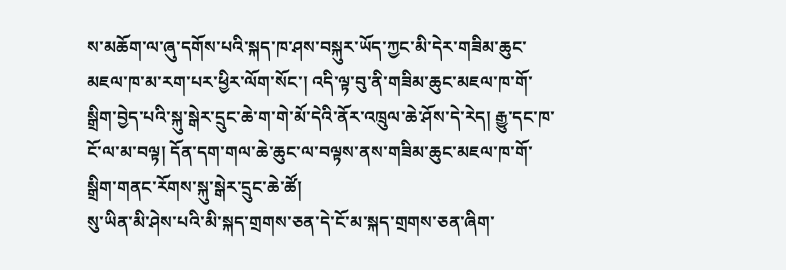ས་མཆོག་ལ་ཞུ་དགོས་པའི་སྐད་ཁ་ཤས་བསྐུར་ཡོད་ཀྱང་མི་དེར་གཟིམ་ཆུང་མཇལ་ཁ་མ་རག་པར་ཕྱིར་ལོག་སོང་། འདི་ལྟ་བུ་ནི་གཟིམ་ཆུང་མཇལ་ཁ་གོ་སྒྲིག་བྱེད་པའི་སྐུ་སྒེར་དྲུང་ཆེ་ག་གེ་མོ་དེའི་ནོར་འཁྲུལ་ཆེ་ཤོས་དེ་རེད། རྒྱུ་དང་ཁ་ངོ་ལ་མ་བལྟ། དོན་དག་གལ་ཆེ་ཆུང་ལ་བལྟས་ནས་གཟིམ་ཆུང་མཇལ་ཁ་གོ་སྒྲིག་གནང་རོགས་སྐུ་སྒེར་དྲུང་ཆེ་ཚོ།
སུ་ཡིན་མི་ཤེས་པའི་མི་སྐད་གྲགས་ཅན་དེ་ངོ་མ་སྐད་གྲགས་ཅན་ཞིག་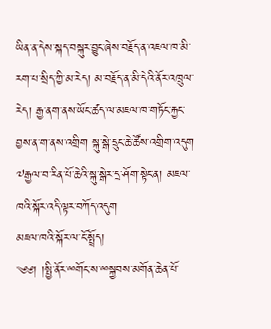ཡིན་ན་དེས་སྐད་བསྐུར་བྱུང་ཞེས་བརྗོད་ན་འཇལ་ཁ་མི་རག་པ་སྲིད་ཀྱི་མ་རེད། མ་བརྗོད་ན་མི་དེའི་ནོར་འཁྲུལ་རེད། རྒྱ་ནག་ནས་ཡོང་ཚད་ལ་མཇལ་ཁ་གཏོང་རྐྱང་བྱས་ན་ག་ནས་འགྲིག སྐུ་སྒེ་དྲུང་ཆེ་ཚོས་འགྲིག་འདུག
༧རྒྱལ་བ་རིན་པོ་ཆེའི་སྐུ་སྒེར་དྲ་ཤོག་སྟེང་ན། མཇལ་ཁའི་སྐོར་འདི་ལྟར་བཀོད་འདུག
མཇལ་ཁའི་སྐོར་ལ་ངོ་སྤྲོད།
༄༅། །སྤྱི་ནོར་ྋགོང་ས་ྋསྐྱབས་མགོན་ཆེན་པོ་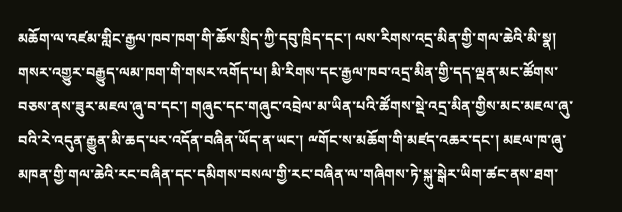མཆོག་ལ་འཛམ་གླིང་རྒྱལ་ཁབ་ཁག་གི་ཆོས་སྲིད་ཀྱི་དབུ་ཁྲིད་དང་། ལས་རིགས་འདྲ་མིན་གྱི་གལ་ཆེའི་མི་སྣ། གསར་འགྱུར་བརྒྱུད་ལམ་ཁག་གི་གསར་འགོད་པ། མི་རིགས་དང་རྒྱལ་ཁབ་འདྲ་མིན་གྱི་དད་ལྡན་མང་ཚོགས་བཅས་ནས་ཟུར་མཇལ་ཞུ་བ་དང་། གཞུང་དང་གཞུང་འབྲེལ་མ་ཡིན་པའི་ཚོགས་སྡེ་འདྲ་མིན་གྱིས་མང་མཇལ་ཞུ་བའི་རེ་འདུན་རྒྱུན་མི་ཆད་པར་འདོན་བཞིན་ཡོད་ན་ཡང་། ྋགོང་ས་མཆོག་གི་མཛད་འཆར་དང་། མཇལ་ཁ་ཞུ་མཁན་གྱི་གལ་ཆེའི་རང་བཞིན་དང་དམིགས་བསལ་གྱི་རང་བཞིན་ལ་གཞིགས་ཏེ་སྐུ་སྒེར་ཡིག་ཚང་ནས་ཐག་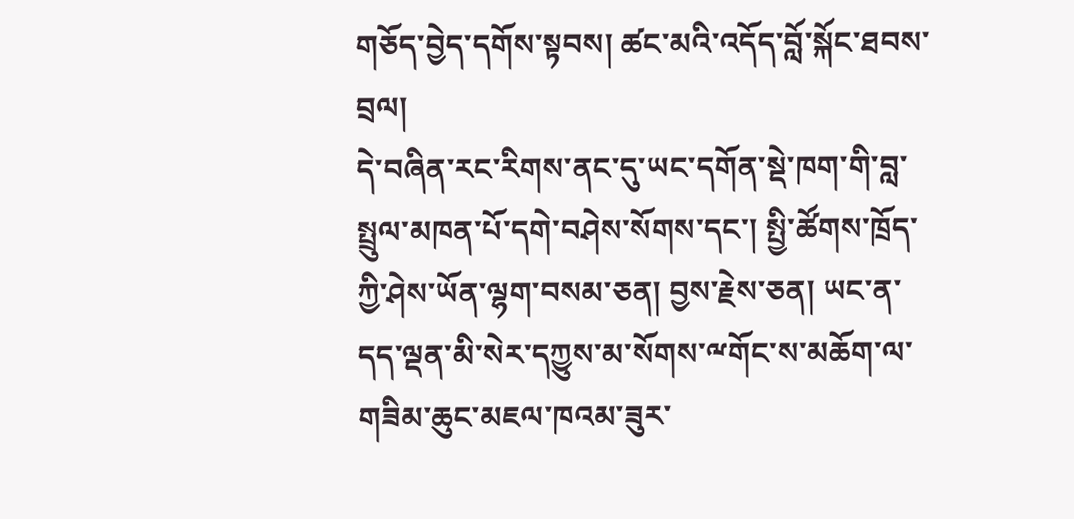གཅོད་བྱེད་དགོས་སྟབས། ཚང་མའི་འདོད་བློ་སྐོང་ཐབས་བྲལ།
དེ་བཞིན་རང་རིགས་ནང་དུ་ཡང་དགོན་སྡེ་ཁག་གི་བླ་སྤྲུལ་མཁན་པོ་དགེ་བཤེས་སོགས་དང་། སྤྱི་ཚོགས་ཁྲོད་ཀྱི་ཤེས་ཡོན་ལྷག་བསམ་ཅན། བྱས་རྗེས་ཅན། ཡང་ན་དད་ལྡན་མི་སེར་དཀྱུས་མ་སོགས་ྋགོང་ས་མཆོག་ལ་གཟིམ་ཆུང་མཇལ་ཁའམ་ཟུར་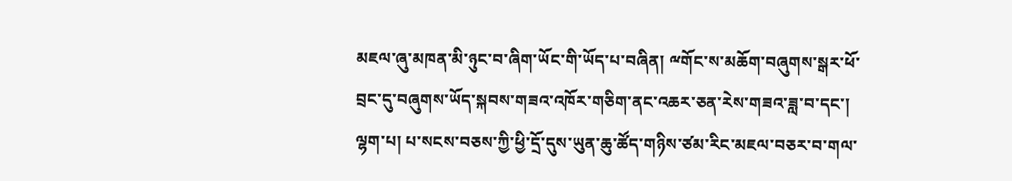མཇལ་ཞུ་མཁན་མི་ཉུང་བ་ཞིག་ཡོང་གི་ཡོད་པ་བཞིན། ྋགོང་ས་མཆོག་བཞུགས་སྒར་ཕོ་བྲང་དུ་བཞུགས་ཡོད་སྐབས་གཟའ་འཁོར་གཅིག་ནང་འཆར་ཅན་རེས་གཟའ་ཟླ་བ་དང་། ལྷག་པ། པ་སངས་བཅས་ཀྱི་ཕྱི་དྲོ་དུས་ཡུན་ཆུ་ཚོད་གཉིས་ཙམ་རིང་མཇལ་བཅར་བ་གལ་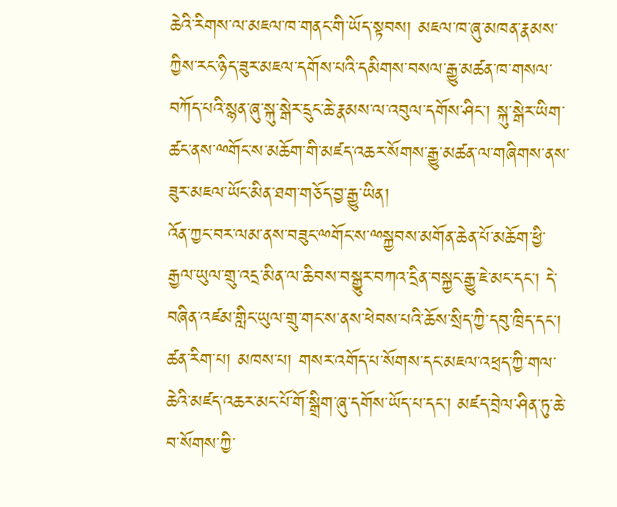ཆེའི་རིགས་ལ་མཇལ་ཁ་གནང་གི་ཡོད་སྟབས། མཇལ་ཁ་ཞུ་མཁན་རྣམས་ཀྱིས་རང་ཉིད་ཟུར་མཇལ་དགོས་པའི་དམིགས་བསལ་རྒྱུ་མཚན་ཁ་གསལ་ བཀོད་པའི་སྙན་ཞུ་སྐུ་སྒེར་དྲུང་ཆེ་རྣམས་ལ་འབུལ་དགོས་ཤིང་། སྐུ་སྒེར་ཡིག་ཚང་ནས་ྋགོང་ས་མཆོག་གི་མཛད་འཆར་སོགས་རྒྱུ་མཚན་ལ་གཞིགས་ནས་ཟུར་མཇལ་ཡོང་མིན་ཐག་གཅོད་བྱ་རྒྱུ་ཡིན།
འོན་ཀྱང་བར་ལམ་ནས་བཟུང་ྋགོང་ས་ྋསྐྱབས་མགོན་ཆེན་པོ་མཆོག་ཕྱི་རྒྱལ་ཡུལ་གྲུ་འདྲ་མིན་ལ་ཆིབས་བསྒྱུར་བཀའ་དྲིན་བསྐྱང་རྒྱུ་ཇེ་མང་དང་། དེ་བཞིན་འཛམ་གླིང་ཡུལ་གྲུ་གང་ས་ནས་ཕེབས་པའི་ཆོས་སྲིད་ཀྱི་དབུ་ཁྲིད་དང་། ཚན་རིག་པ། མཁས་པ། གསར་འགོད་པ་སོགས་དང་མཇལ་འཕྲད་ཀྱི་གལ་ཆེའི་མཛད་འཆར་མང་པོ་གོ་སྒྲིག་ཞུ་དགོས་ཡོད་པ་དང་། མཛད་བྲེལ་ཤིན་ཏུ་ཆེ་བ་སོགས་ཀྱི་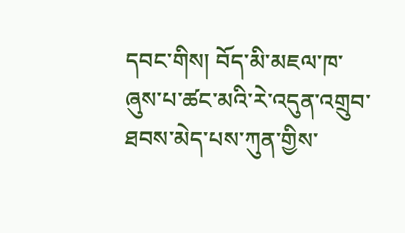དབང་གིས། བོད་མི་མཇལ་ཁ་ཞུས་པ་ཚང་མའི་རེ་འདུན་འགྲུབ་ཐབས་མེད་པས་ཀུན་གྱིས་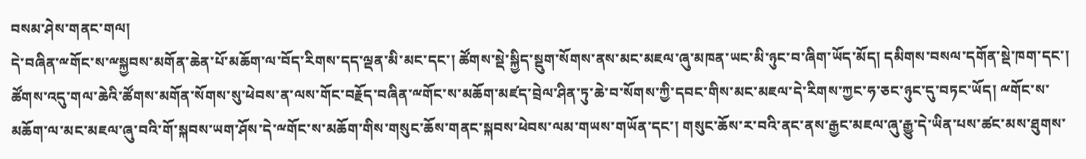བསམ་ཤེས་གནང་གལ།
དེ་བཞིན་ྋགོང་ས་ྋསྐྱབས་མགོན་ཆེན་པོ་མཆོག་ལ་བོད་རིགས་དད་ལྡན་མི་མང་དང་། ཚོགས་སྡེ་སྐྱིད་སྡུག་སོགས་ནས་མང་མཇལ་ཞུ་མཁན་ཡང་མི་ཉུང་བ་ཞིག་ཡོད་མོད། དམིགས་བསལ་དགོན་སྡེ་ཁག་དང་། ཚོགས་འདུ་གལ་ཆེའི་ཚོགས་མགོན་སོགས་སུ་ཕེབས་ན་ལས་གོང་བརྗོད་བཞིན་ྋགོང་ས་མཆོག་མཛད་བྲེལ་ཤིན་ཏུ་ཆེ་བ་སོགས་ཀྱི་དབང་གིས་མང་མཇལ་དེ་རིགས་ཀྱང་ཧ་ཅང་ཉུང་དུ་བཏང་ཡོད། ྋགོང་ས་མཆོག་ལ་མང་མཇལ་ཞུ་བའི་གོ་སྐབས་ཡག་ཤོས་དེ་ྋགོང་ས་མཆོག་གིས་གསུང་ཆོས་གནང་སྐབས་ཕེབས་ལམ་གཡས་གཡོན་དང་། གསུང་ཆོས་ར་བའི་ནང་ནས་རྒྱང་མཇལ་ཞུ་རྒྱུ་དེ་ཡིན་པས་ཚང་མས་ཐུགས་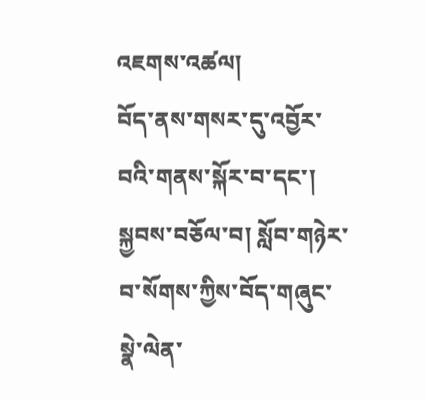འཇགས་འཚལ།
བོད་ནས་གསར་དུ་འབྱོར་བའི་གནས་སྐོར་བ་དང་། སྐྱབས་བཅོལ་བ། སློབ་གཉེར་བ་སོགས་ཀྱིས་བོད་གཞུང་སྣེ་ལེན་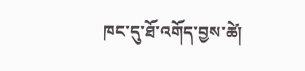ཁང་དུ་ཐོ་འགོད་བྱས་ཚེ།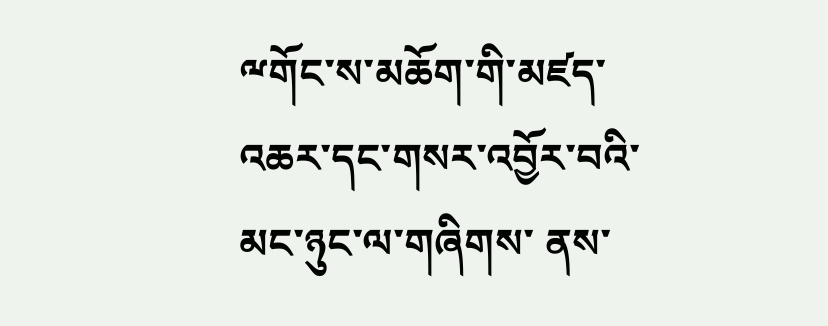ྋགོང་ས་མཆོག་གི་མཛད་འཆར་དང་གསར་འབྱོར་བའི་མང་ཉུང་ལ་གཞིགས་ ནས་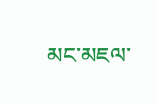མང་མཇལ་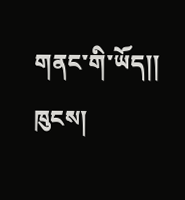གནང་གི་ཡོད།།
ཁུངས།